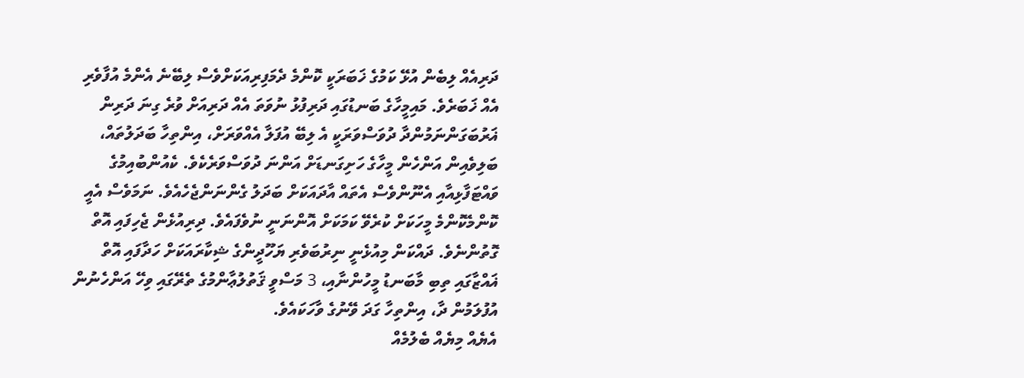ދަރިއެއް ލިބެން އުޅޭ ކަމުގެ ޚަބަރަކީ ކޮންމެ ދެމަފިރިއަކަށްވެސް ލިބޭނެ އެންމެ އުފާވެރި އެއް ޚަބަރެވެ. މައިމީހާގެ ބަނޑުގައި ދަރިފުޅު ނުވަތަ އެއް ދަރިއަށް ވުރެ ގިނަ ދަރިން ޣަރުބަގަންނަމުންދާ ދުވަސްވަރަކީ އެ ލިބޭ އުފަލާ އެއްވަރަށް، އިންތިހާ ބަދަލުތައް، ބަލިވެއިން އަންހެން މީހާގެ ހަށިގަނޑަށް އަންނަ ދުވަސްވަރެކެވެ. ކެއުންބުއިމުގެ ވައްޓަފާޅިއާއި އެނޫންވެސް އެތައް އާދައަކަށް ބަދަލު ގެންނަންޖެހެއެވެ. ނަމަވެސް އެއީ ކޮންމެކޮންމެ މީހަކަށް ކުރެވޭ ކަމަކަށް އޮންނަނީ ނުވެފައެވެ. ދިރިއުޅެން ޖެހިފައި އޮތް ގޮތުންނެވެ. ދައްކަން މިއުޅެނީ ނިރުބަވެރި ޔަހޫދީންގެ ޝިކާރައަކަށް ހަދާފައި އޮތް ޣައްޒާގައި ތިބި މާބަނޑު މީހުންނާއި، 3 މަސްވީ ޤަތުލުޢާންމުގެ ތެރޭގައި ވިހޭ އަންހެނުން އުފުލަމުން ދާ، އިންތިހާ ގަދަ ވޭނުގެ ވާހަކައެވެ.
އެޔެއް މިޔެއް ބެލުމެއް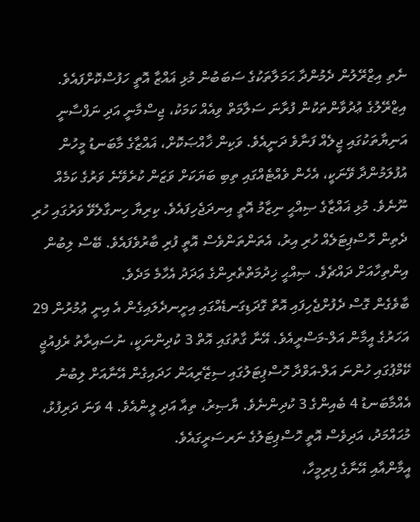ނެތި އިޒްރޭލުން ދެމުންދާ ޙަމަލާތަކުގެ ސަބަބުން މުޅި ޣައްޒާ އޮތީ ހަފުސްކޮށްފައެވެ. އިޒްރޭލުގެ ޢުދުވާންތަކުން ފުރާނަ ސަލާމަތް ވިއެއް ކަމަކު، ޖިސްމާނީ އަދި ނަފްސާނީ އަނިޔާތަކުގައި ޖީލެއް ފަނާވެ ދަނީއެވެ. ވަކިން ޚާއްޞަކޮށް، ޣައްޒާގެ މާބަނޑު މީހުން އުފުލަމުންދާ ވޭނަކީ، އެހެން ވެއްޓެއްގައި ތިބި ބަޔަކަށް ވަޒަން ކުރެވޭނެ ވަރުގެ ކަމެއް ނޫނެވެ. މުޅި ޣައްޒާގެ ޞިއްޙީ ނިޒާމު އޮތީ އިނދަޖެހިފައެވެ. ކިރިޔާ ހިނގާލެވޭ ވަރުގައި ހުރި ދެތިން ހޮސްޕިޓަލެއް ހުރި އިރު، އެތަންތަންވެސް އޮތީ ފުރި ބާރުވެފައެވެ. ބޭސް ލިބުން އިންތިހާއަށް ދައްޗެވެ. ޞިއްޙީ ޚިދުމަތްތެރިންގެ ޢަދަދު އެހާމެ މަދެވެ.
ބާވެގެން ގޮސް ދެފުށްޖެހިފައި އޮތް ގޮދަޑިގަނޑެއްގައި އިށީނދެލައިގެން އެ އިނީ ޢުމުރުން 29 އަހަރުގެ އީމާން އަލް-މަސްރީއެވެ. އޭނާ ގާތުގައި އޮތް 3 ކުދިންނަކީ، ނުސައިރާތު ރެފިއުޖީ ކޭމްޕުގައި ހުންނަ އަލް-އަވްދާ ހޮސްޕިޓަލުގައި ސިޒޭރިއަން ހަދައިގެން އޭނާއަށް ލިބުނު އެއްމާބަނޑު 4 ބެއިންގެ 3 ކުދިންނެވެ. ޔާޞިރު، ތިއާ އަދި ލީންއެވެ. 4 ވަނަ ދަރިފުޅު، މުޙައްމަދު، އަދިވެސް އޮތީ ހޮސްޕިޓަލުގެ ނަރސަރީގައެވެ.
އީމާންއާއި އޭނާގެ ފިރިމީހާ،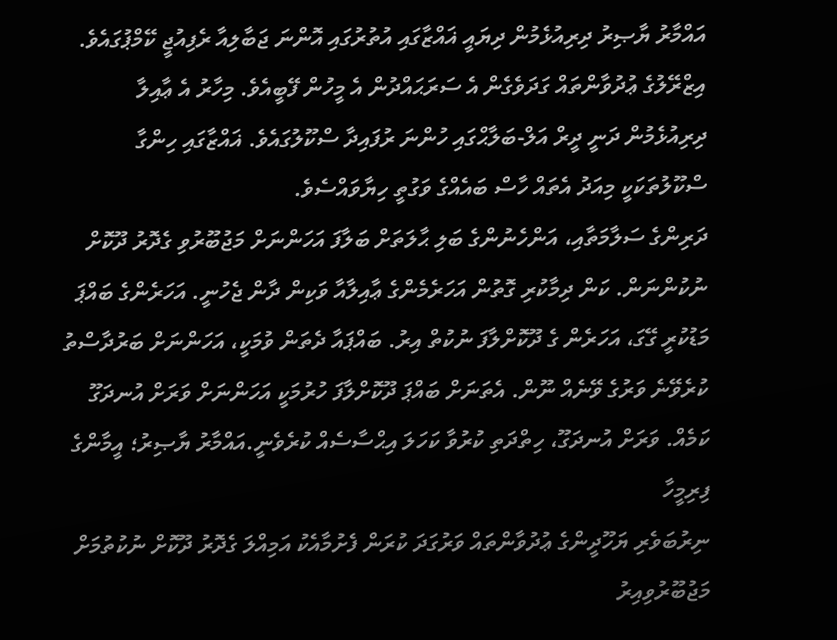އައްމާރު ޔާޞިރު ދިރިއުޅެމުން ދިޔައީ ޣައްޒާގައި އުތުރުގައި އޮންނަ ޖަބާލިއާ ރެފިއުޖީ ކޭމްޕުގައެވެ. އިޒްރޭލުގެ ޢުދުވާންތައް ގަދަވެގެން އެ ސަރަޙައްދުން އެ މީހުން ފޭބީއެވެ. މިހާރު އެ ޢާއިލާ ދިރިއުޅެމުން ދަނީ ދީރް އަލް-ބަލާޙްގައި ހުންނަ ރުފައިދާ ސްކޫލުގައެވެ. ޣައްޒާގައި ހިންގާ ސްކޫލުތަކަކީ މިއަދު އެތައް ހާސް ބައެއްގެ ވަގުތީ ހިޔާވައްސެވެ.
ދަރިންގެ ސަލާމަތާއި، އަންހެނުންގެ ބަލި ޙާލަތަށް ބަލާފަ އަހަންނަށް މަޖުބޫރުވި ގެދޮރު ދޫކޮށް ނުކުންނަން. ކަން ދިމާކުރި ގޮތުން އަހަރެމެންގެ ޢާއިލާއާ ވަކިން ދާން ޖެހުނީ. އަހަރެންގެ ބައްޕަ މަޑުކުރީ ގޭގަ، އަހަރެން ގެ ދޫކޮށްލާފަ ނުކުތް އިރު. ބައްޕައާ ދެތަން ވުމަކީ، އަހަންނަށް ބަރުދާސްތު ކުރެވޭނެ ވަރުގެ ވޭނެއް ނޫން. އެތަނަށް ބައްޕަ ދޫކޮށްލާފަ ހުރުމަކީ އަހަންނަށް ވަރަށް އުނދަގޫ ކަމެއް. ވަރަށް އުނދަގޫ، ހިތްދަތި ކުރުވާ ކަހަލަ އިޙްސާސެއް ކުރެވެނީ.އައްމާރު ޔާޞިރު؛ އީމާންގެ ފިރިމީހާ
ނިރުބަވެރި ޔަހޫދީންގެ ޢުދުވާންތައް ވަރުގަދަ ކުރަން ފެށުމާއެކު އަމިއްލަ ގެދޮރު ދޫކޮށް ނުކުތުމަށް މަޖުބޫރުވިއިރު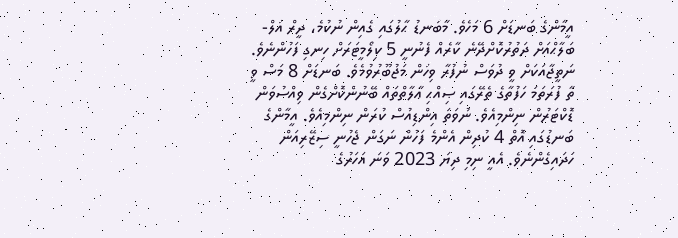އީމާންގެ ބަނޑަށް 6 މަހެވެ. މާބަނޑު ޙާލުގައި ގެއިން ނުކުމެ، ދީރް އަލް-ބަލާޙްއަށް ދަތުރުކޮށްދޭނެ ކާރެއް ފެނުނީ 5 ކިލޯމީޓަރަށް ހިނގި ފަހުންނެވެ. ނަތީޖާއަކަށް ވީ ދުވަސް ނުފުރާ ވިހަން މަޖުބޫރުވުމެވެ. ބަނޑަށް 8 މަސް ވީ ތާ ފުރަތަމަ ހަފުތާގެ ތެރޭގައި ޞިއްޙި ޢާލާތްތައް ބޭނުންކޮށްގެން ވިއްސުވަން ޑޮކްޓަރުން ނިންމިއެވެ. ނުވަތަ އިންޑިއުސް ކުރަން ނިންމިއެވެ. އީމާންގެ ބަނޑުގައި އޮތް 4 ކުދިން އެންމެ ފަހުން ނަގަން ޖެހުނީ ސިޒޭރިއަން ހަދައިގެންނެވެ. އެއީ ނިމި ދިޔަ 2023 ވަނަ އަހަރުގެ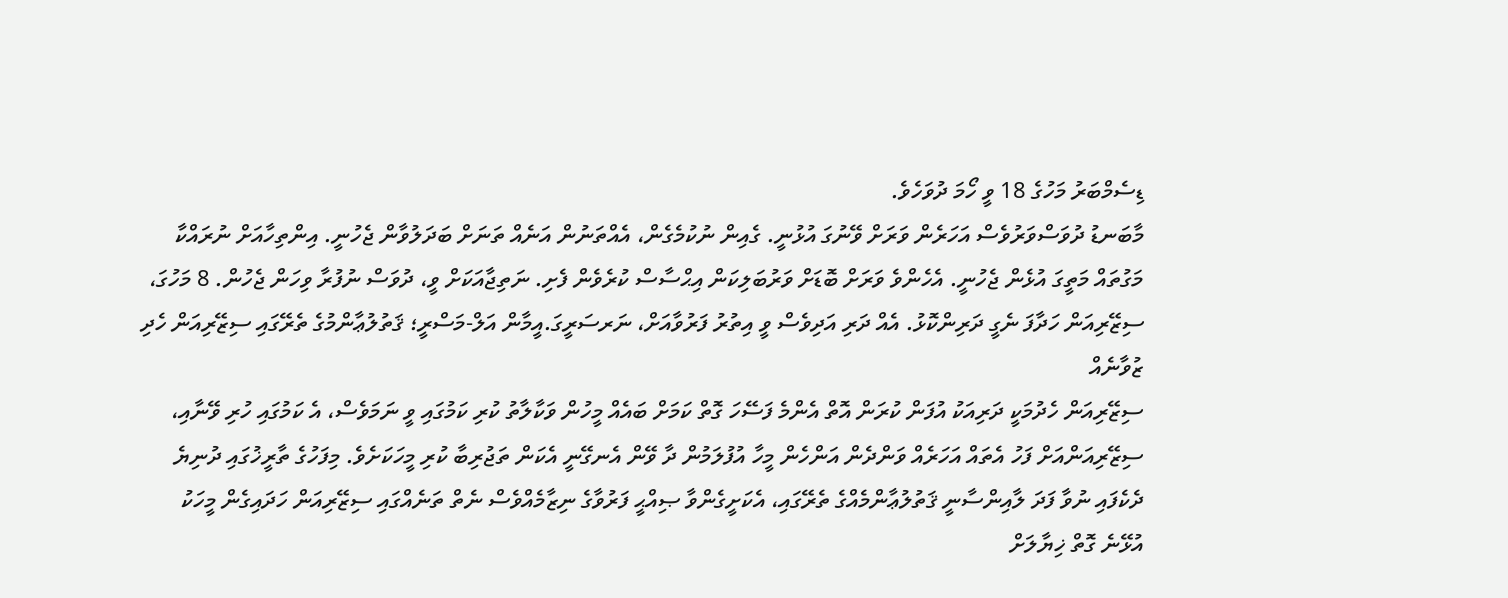ޑިސެމްބަރު މަހުގެ 18 ވީ ހޯމަ ދުވަހެވެ.
މާބަނޑު ދުވަސްވަރުވެސް އަހަރެން ވަރަށް ވޭނުގަ އުޅުނީ. ގެއިން ނުކުމެގެން، އެއްތަނުން އަނެއް ތަނަށް ބަދަލުވާން ޖެހުނީ. އިންތިހާއަށް ނުރައްކާ މަގުތައް މަތީގަ އުޅެން ޖެހުނީ. އެހެންވެ ވަރަށް ބޮޑަށް ވަރުބަލިކަން އިޙްސާސް ކުރެވެން ފެށި. ނަތިޖާއަކަށް ވީ، ދުވަސް ނުފުރާ ވިހަން ޖެހުން. 8 މަހުގަ، ސިޒޭރިއަން ހަދާފަ ނެގީ ދަރިންކޮޅު. އެއް ދަރި އަދިވެސް ވީ އިތުރު ފަރުވާއަށް، ނަރސަރީގަ.އީމާން އަލް-މަސްރީ؛ ޤަތުލުޢާންމުގެ ތެރޭގައި ސިޒޭރިއަން ހެދި ޒުވާނެއް
ސިޒޭރިއަން ހެދުމަކީ ދަރިއަކު އުފަން ކުރަން އޮތް އެންމެ ފަސޭހަ ގޮތް ކަމަށް ބައެއް މީހުން ވަކާލާތު ކުރި ކަމުގައި ވީ ނަމަވެސް، އެ ކަމުގައި ހުރި ވޭނާއި، ސިޒޭރިއަންއަށް ފަހު އެތައް އަހަރެއް ވަންދެން އަންހެން މީހާ އުފުލަމުން ދާ ވޭން އެނގޭނީ އެކަން ތަޖުރިބާ ކުރި މީހަކަށެވެ. މިފަހުގެ ތާރީޚުގައި ދުނިޔެ ދެކެފައި ނުވާ ފަދަ ލާއިންސާނީ ޤަތުލުޢާންމެއްގެ ތެރޭގައި، އެކަށީގެންވާ ޞިއްޙީ ފަރުވާގެ ނިޒާމެއްވެސް ނެތް ތަނެއްގައި ސިޒޭރިއަން ހަދައިގެން މީހަކު އުޅޭނެ ގޮތް ޚިޔާލަށް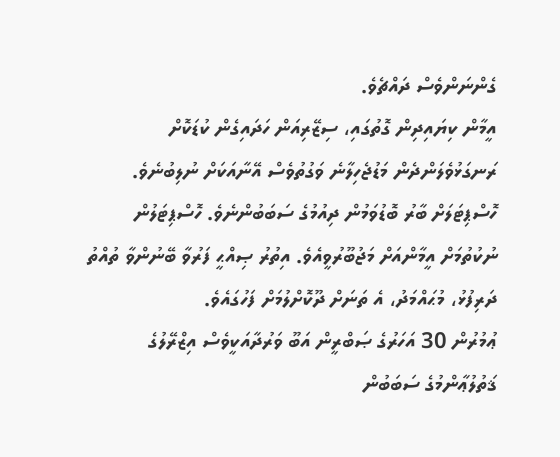ގެންނަންވެސް ދައްޗެވެ.
އީމާން ކިޔައިދިން ގޮތުގައި، ސިޒޭރިއަން ހަދައިގެން ކުޑަކޮށް ރަނގަޅުވެލަންދެން މަޑުޖެހިލާނެ ވަގުތުވެސް އޭނާއަކަށް ނުލިބުނެވެ. ހޮސްޕިޓަލަށް ބާރު ބޮޑުވަމުން ދިއުމުގެ ސަބަބުންނެވެ. ހޮސްޕިޓަލުން ނުކުތުމަށް އީމާންއަށް މަޖުބޫރުވީއެވެ. އިތުރު ޞިއްޙީ ފަރުވާ ބޭނުންވާ ތުއްތު ދަރިފުޅު، މުޙައްމަދު، އެ ތަނަށް ދޫކޮށްލުމަށް ފަހުގައެވެ.
ޢުމުރުން 30 އަހަރުގެ ޞަބްރީން އަބޫ ވަރުދާއަކީވެސް އިޒްރޭލުގެ ޤަތުލުޢާންމުގެ ސަބަބުން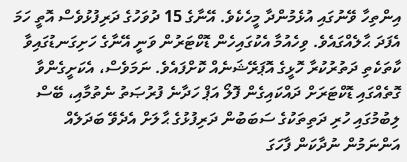އިންތިހާ ވޭނުގައި އުޅެމުންދާ މީހެކެވެ. އޭނާގެ 15 ދުވަހުގެ ދަރިފުޅުވެސް އޮތީ ހަމަ އެފަދަ ޙާލެއްގައެވެ. ވިހެއުމާ އެކުގައިހެން ޑޮކްޓަރުން ވަނީ އޭނާގެ ހަށިގަނޑުގައިވާ ކާތަކެތި ދަތުރުކުރާ ހޮޅީގެ އޮޕަރޭޝަނެއް ކޮށްފައެވެ. ނަމަވެސް، އެކަށީގެންވާ ގޮތެއްގައި ޑޮކްޓަރަށް ދައްކައިގެން ފޮލޯ އަޕް ހަދާނެ ފުރުޞަތު ނެތުމާއި، ބޭސް ލިބުމުގައި ހުރި ދަތިތަކުގެ ސަބަބުން ދަރިފުޅުގެ ޙާލަށް އެދެވޭ ބަދަލެއް އަންނަމުން ނުދާކަން ފާހަގަ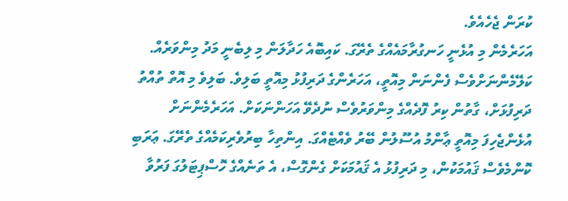ކުރަން ޖެހެއެވެ.
އަހަރެމެން މި އުޅެނީ ހަނގުރާމައެއްގެ ތެރޭގަ. ކައިބޮއެ ހަދާލަން މި ލިބެނީ މަދު މިންވަރެއް. ކަލޭމެންނަށްވެސް ފެންނަން މިއޮތީ، އަހަރެންގެ ދަރިފުޅު މިއޮތީ ބަލިވެ. ބަލިވެ މި އޮތް ތުއްތު ދަރިފުޅަށް، ގާތުން ކިރު ފޮދެއްގެ މިންވަރުވެސް ނުދެވޭ އަހަންނަކަށް. އަހަރެމެންނަށް އުޅެންޖެހިފަ މިއޮތީ ޢާންމު އުސޫލުން ބޭރު ވެއްޓެއްގަ. އިންތިހާ ބިރުވެރިކަމެއްގެ ތެރޭގަ. ޢަރަބި ކޮންމެވެސް ޤައުމަކުން، މި ދަރިފުޅު އެ ޤައުމަކަށް ގެންގޮސް، އެ ތަނެއްގެ ހޮސްޕިޓަލުގަ ފަރުވާ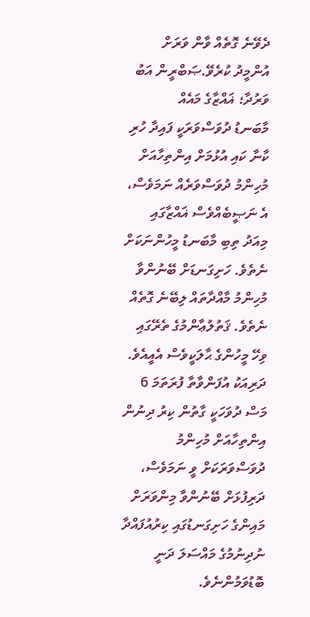ދެވޭނެ ގޮތެއް ވާން ވަރަށް އުންމީދު ކުރެވޭ.ޞަބްރީން އަބު ވަރުދާ؛ ޣައްޒާގެ މައެއް
މާބަނޑު ދުވަސްވަރަކީ ފައިދާ ހުރި ކާނާ ކައި އުޅުމަށް އިންތިހާއަށް މުހިންމު ދުވަސްވަރެއް ނަމަވެސް، އެ ނަޞީބެއްވެސް ޣައްޒާގައި މިއަދު ތިބި މާބަނޑު މީހުންނަކަށް ނެތެވެ. ހަށިގަނޑަށް ބޭނުންވާ މުހިންމު މާއްދާތައް ލިބޭނެ ގޮތެއް ނެތެވެ. ޤަތުލުޢާންމުގެ ތެރޭގައި ވިހޭ މީހުންގެ ޙާލަކީވެސް އެއީއެވެ. ދަރިއަކު އުފަންވާތާ ފުރަތަމަ 6 މަސް ދުވަހަކީ ގާތުން ކިރު ދިނުން އިންތިހާއަށް މުހިންމު ދުވަސްވަރަކަށް ވީ ނަމަވެސް، ދަރިފުޅަށް ބޭނުންވާ މިންވަރަށް މައިންގެ ހަށިގަނޑުގައި ކިރުއުފައްދާ ނުދިނުމުގެ މައްސަލަ ދަނީ ބޮޑުވަމުންނެވެ.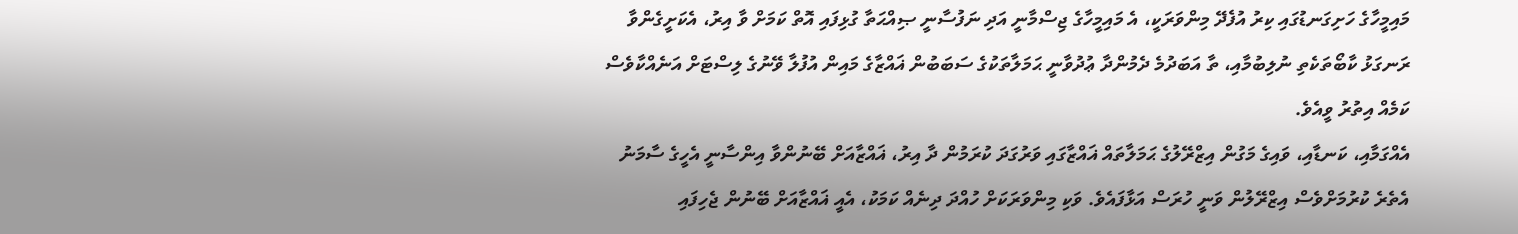މައިމީހާގެ ހަށިގަނޑުގައި ކިރު އުފެދޭ މިންވަރަކީ، އެ މައިމީހާގެ ޖިސްމާނީ އަދި ނަފުސާނީ ޞިއްޙަތާ ގުޅިފައި އޮތް ކަމަށް ވާ އިރު، އެކަށީގެންވާ ރަނގަޅު ކާބޯތަކެތި ނުލިބުމާއި، ތާ އަބަދުމެ ދެމުންދާ ޢުދުވާނީ ޙަމަލާތަކުގެ ސަބަބުން ޣައްޒާގެ މައިން އުފުލާ ވޭނުގެ ލިސްޓަށް އަނެއްކާވެސް ކަމެއް އިތުރު ވީއެވެ.
އެއްގަމާއި، ކަނޑާއި، ވައިގެ މަގުން އިޒްރޭލުގެ ޙަމަލާތައް ޣައްޒާގައި ވަރުގަދަ ކުރަމުން ދާ އިރު، ޣައްޒާއަށް ބޭނުންވާ އިންސާނީ އެހީގެ ސާމަނު އެތެރެ ކުރުމަށްވެސް އިޒްރޭލުން ވަނީ ހުރަސް އަޅާފައެވެ. ވަކި މިންވަރަކަށް ހުއްދަ ދިނެއް ކަމަކު، އެއީ ޣައްޒާއަށް ބޭނުން ޖެހިފައި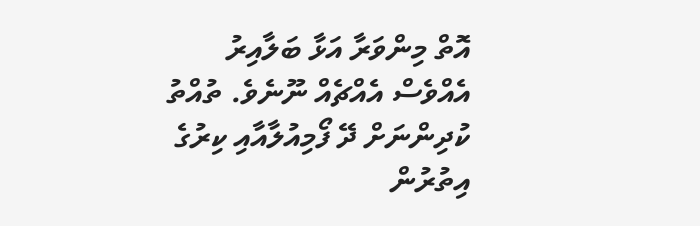އޮތް މިންވަރާ އަޅާ ބަލާއިރު އެއްވެސް އެއްޗެއް ނޫނެވެ. ތުއްތު ކުދިންނަށް ދޭ ފޯމިއުލާއާއި ކިރުގެ އިތުރުން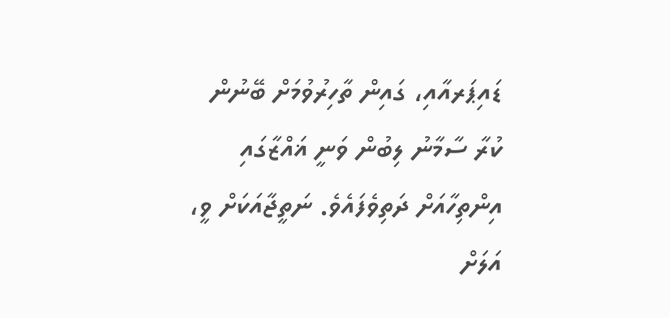ޑައިޕަރއާއި، ގައިން ތާހިރުވުމަށް ބޭނުން ކުރާ ސާމާނު ލިބުން ވަނީ ޣައްޒާގައި އިންތިހާއަށް ދަތިވެފައެވެ. ނަތީޖާއަކަށް ވީ، އަލަށް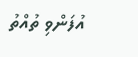އުފަންވި ތުއްތު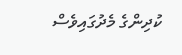ކުދިންގެ މެދުގައިވެސް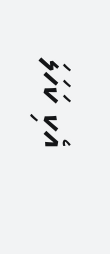އެކި ކަހަލަ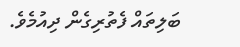ބަލިތައް ފެތުރިގެން ދިއުމެވެ.